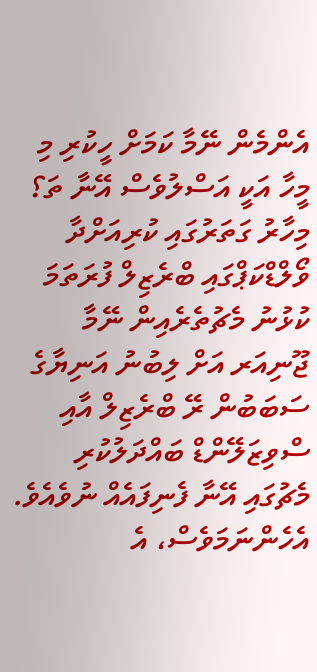އެންމެން ނޭމާ ކަމަށް ހީކުރި މި މީހާ އަކީ އަސްލުވެސް އޭނާ ތަ؟
މިހާރު ގަތަރުގައި ކުރިއަށްދާ ވޯލްޑްކަޕްގައި ބްރެޒިލް ފުރަތަމަ ކުޅުނު މެޗުތެރެއިން ނޭމާ ޖޫނިއަރ އަށް ލިބުނު އަނިޔާގެ ސަބަބުން ރޭ ބްރެޒިލް އާއި ސްވިޒަލޭންޑް ބައްދަލުކުރި މެޗުގައި އޭނާ ފެނިފައެއް ނުވެއެވެ.
އެހެންނަމަވެސް، އެ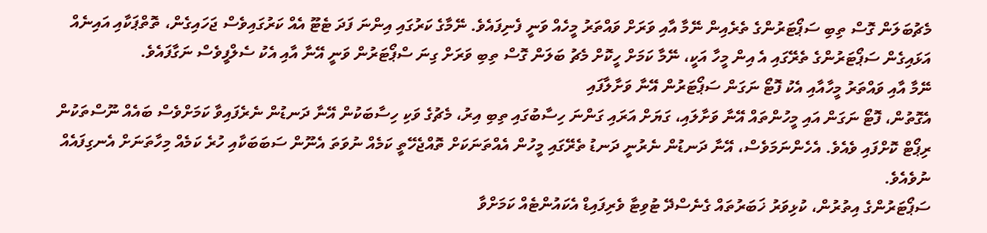މެޗުބަލަން ގޮސް ތިބި ސަޕޯޓަރުންގެ ތެރެއިން ނޭމާ އާއި ވަރަށް ވައްތަރު މީހެއް ވަނީ ފެނިފައެވެ. ނޭމާގެ ކަރުގައި އިންނަ ފަދަ ޓެޓޫ އެއް ކަރުގައިވެސް ޖަހައިގެން، ތޮތްޕަކާއި އައިނެއް އަޅައިގެން ސަޕޯޓަރުންގެ ތެރޭގައި އެ އިން މީހާ އަކީ، ނޭމާ ކަމަށް ހީކޮށް މެޗު ބަލަން ގޮސް ތިބި ވަރަށް ގިނަ ސްޕޯޓަރުން ވަނީ އޭނާ އާއި އެކު ސެލްފީވެސް ނަގާފައެވެ.
ނޭމާ އާއި ވައްތަރު މީހާއާއި އެކު ފޮޓޯ ނަގަން ސަޕޯޓަރުން އޭނާ ވަށާލާފައި
އެގޮތުން، ފޮޓޯ ނަގަން އައި މީހުންތައް އޭނާ ވަށާލައި، ގަޔަށް އަރައި ގަންނަ ހިސާބުގައި ތިބި އިރު، މެޗުގެ ވަކި ހިސާބަކުން އޭނާ ދަނޑުން ނެރެފައިވާ ކަމަށްވެސް ބައެއް ނޫސްތަކުން ރިޕޯޓް ކޮށްފައި ވެއެވެ. އެހެންނަމަވެސް، އޭނާ ދަނޑުން ނެރުނީ ދަނޑު ތެރޭގައި މީހުން އެއްތަނަކަށް ތޮއްޖެހޭތީ ކަމެއް ނުވަތަ އެނޫން ސަބަބަކާއި ހުރެ ކަމެއް މިހާތަނަށް އެނގިފައެއް ނުވެއެވެ.
ސަޕޯޓަރުންގެ އިތުރުން، ކުޅިވަރު ޚަބަރުތައް ގެނެސްދޭ ޓުވިޓާ ވެރިފައިޑް އެކައުންޓެއް ކަމަށްވާ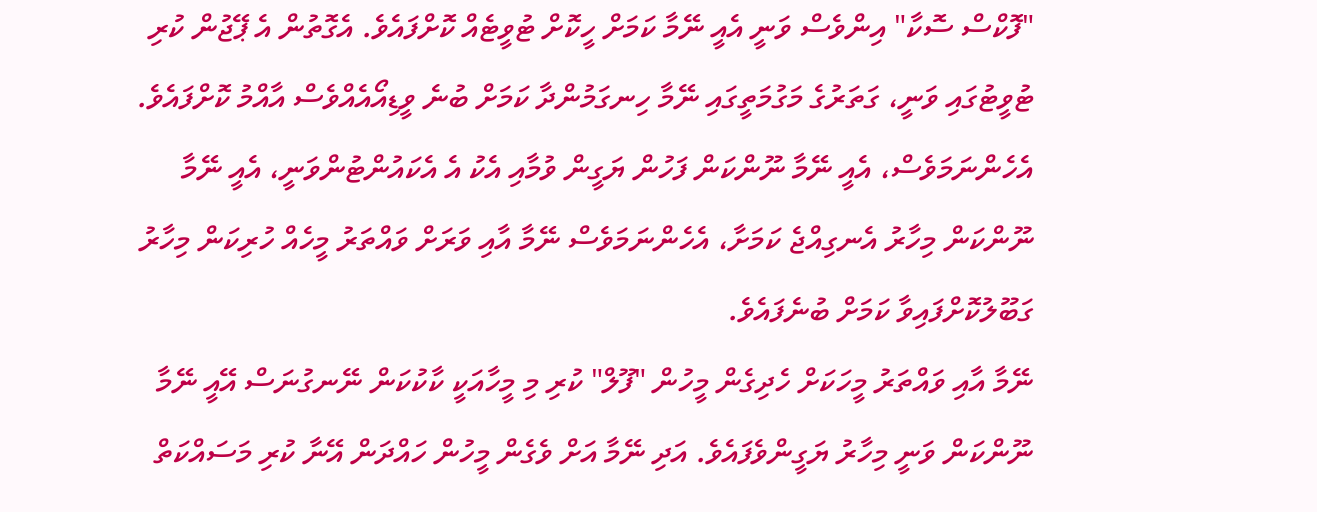"ފޮކްސް ސޮކާ" އިންވެސް ވަނީ އެއީ ނޭމާ ކަމަށް ހީކޮށް ޓުވީޓެއް ކޮށްފައެވެ. އެގޮތުން އެ ޕޭޖުން ކުރި ޓުވީޓުގައި ވަނީ، ގަތަރުގެ މަގުމަތީގައި ނޭމާ ހިނގަމުންދާ ކަމަށް ބުނެ ވީޑިއޯއެއްވެސް އާއްމު ކޮށްފައެވެ.
އެހެންނަމަވެސް، އެއީ ނޭމާ ނޫންކަން ފަހުން ޔަގީން ވުމާއި އެކު އެ އެކައުންޓުންވަނީ، އެއީ ނޭމާ ނޫންކަން މިހާރު އެނގިއްޖެ ކަމަށާ، އެހެންނަމަވެސް ނޭމާ އާއި ވަރަށް ވައްތަރު މީހެއް ހުރިކަން މިހާރު ގަބޫލުކޮށްފައިވާ ކަމަށް ބުނެފައެވެ.
ނޭމާ އާއި ވައްތަރު މީހަކަށް ހެދިގެން މީހުން "ފޫލް" ކުރި މި މީހާއަކީ ކާކުކަން ނޭނގުނަސް އޭއީ ނޭމާ ނޫންކަން ވަނީ މިހާރު ޔަގީންވެފައެވެ. އަދި ނޭމާ އަށް ވެގެން މީހުން ހައްދަން އޭނާ ކުރި މަސައްކަތް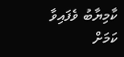ކާމިޔާބު ވެފައިވާ ކަމަށް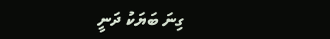ގިނަ ބަޔަކު ދަނީ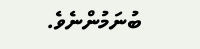ބުނަމުންނެވެ.